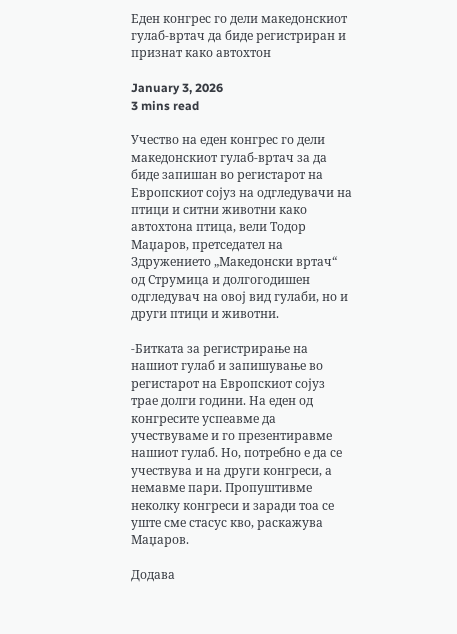Еден конгрес го дели македонскиот гулаб-вртач да биде регистриран и признат како автохтон

January 3, 2026
3 mins read

Учество на еден конгрес го дели македонскиот гулаб-вртач за да биде запишан во регистарот на Европскиот сојуз на одгледувачи на птици и ситни животни како автохтона птица, вели Тодор Маџаров, претседател на Здружението „Македонски вртач“ од Струмица и долгогодишен одгледувач на овој вид гулаби, но и други птици и животни.

-Битката за регистрирање на нашиот гулаб и запишување во регистарот на Европскиот сојуз трае долги години. На еден од конгресите успеавме да учествуваме и го презентиравме нашиот гулаб. Но, потребно е да се учествува и на други конгреси, а немавме пари. Пропуштивме неколку конгреси и заради тоа се уште сме стасус кво, раскажува Маџаров.

Додава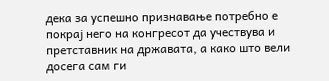дека за успешно признавање потребно е покрај него на конгресот да учествува и претставник на државата, а како што вели досега сам ги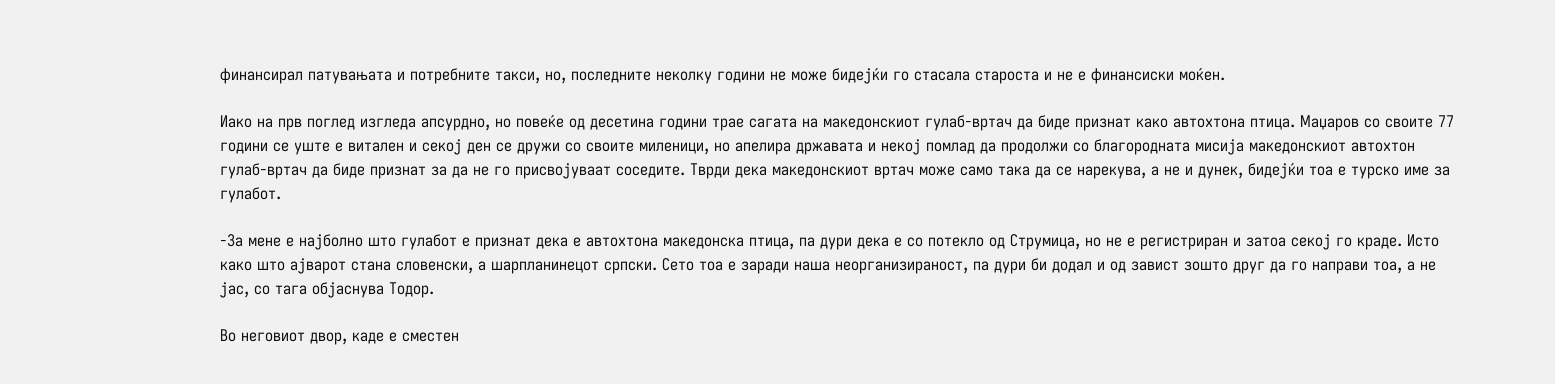финансирал патувањата и потребните такси, но, последните неколку години не може бидејќи го стасала староста и не е финансиски моќен.

Иако на прв поглед изгледа апсурдно, но повеќе од десетина години трае сагата на македонскиот гулаб-вртач да биде признат како автохтона птица. Маџаров со своите 77 години се уште е витален и секој ден се дружи со своите миленици, но апелира државата и некој помлад да продолжи со благородната мисија македонскиот автохтон гулаб-вртач да биде признат за да не го присвојуваат соседите. Тврди дека македонскиот вртач може само така да се нарекува, а не и дунек, бидејќи тоа е турско име за гулабот.

-За мене е најболно што гулабот е признат дека е автохтона македонска птица, па дури дека е со потекло од Струмица, но не е регистриран и затоа секој го краде. Исто како што ајварот стана словенски, а шарпланинецот српски. Сето тоа е заради наша неорганизираност, па дури би додал и од завист зошто друг да го направи тоа, а не јас, со тага објаснува Тодор.

Во неговиот двор, каде е сместен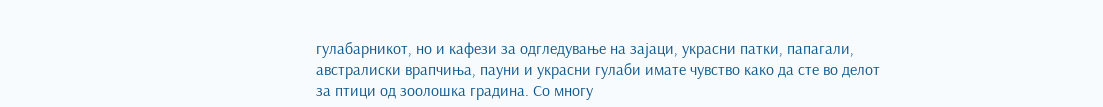гулабарникот, но и кафези за одгледување на зајаци, украсни патки, папагали, австралиски врапчиња, пауни и украсни гулаби имате чувство како да сте во делот за птици од зоолошка градина. Со многу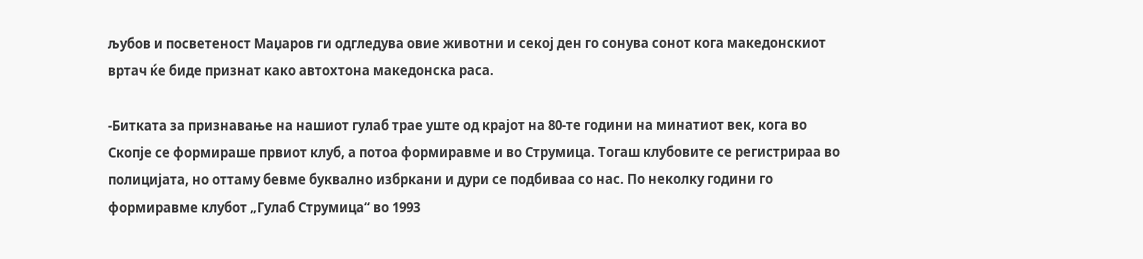љубов и посветеност Маџаров ги одгледува овие животни и секој ден го сонува сонот кога македонскиот вртач ќе биде признат како автохтона македонска раса.

-Битката за признавање на нашиот гулаб трае уште од крајот на 80-те години на минатиот век, кога во Скопје се формираше првиот клуб, а потоа формиравме и во Струмица. Тогаш клубовите се регистрираа во полицијата, но оттаму бевме буквално избркани и дури се подбиваа со нас. По неколку години го формиравме клубот „Гулаб Струмица“ во 1993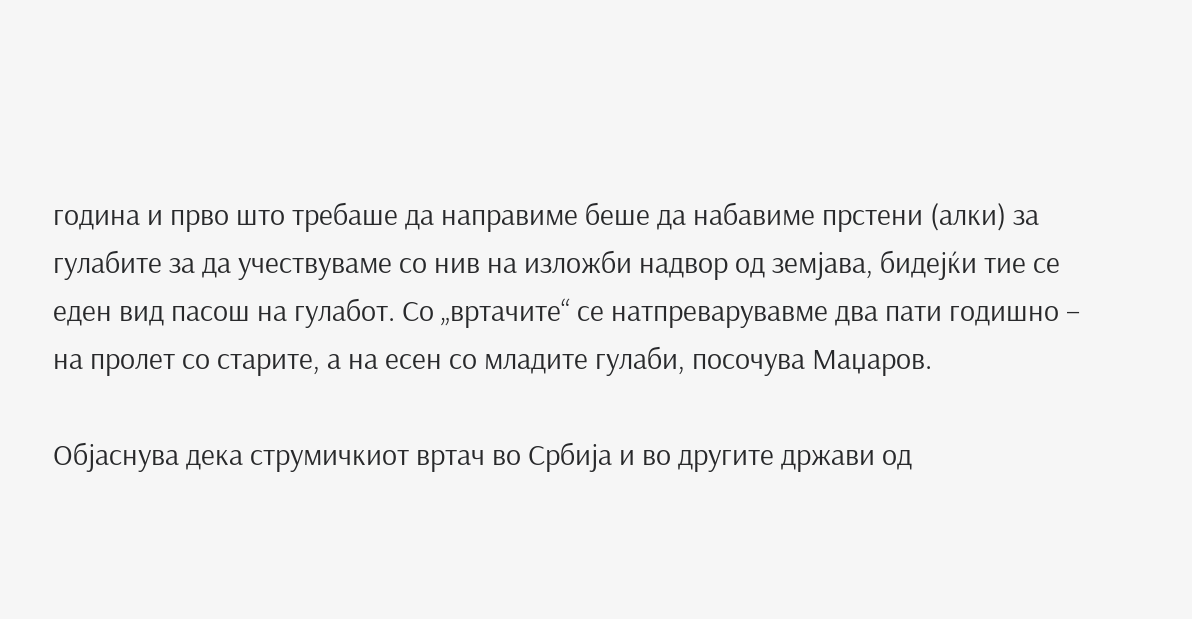година и прво што требаше да направиме беше да набавиме прстени (алки) за гулабите за да учествуваме со нив на изложби надвор од земјава, бидејќи тие се еден вид пасош на гулабот. Со „вртачите“ се натпреварувавме два пати годишно – на пролет со старите, а на есен со младите гулаби, посочува Маџаров.

Објаснува дека струмичкиот вртач во Србија и во другите држави од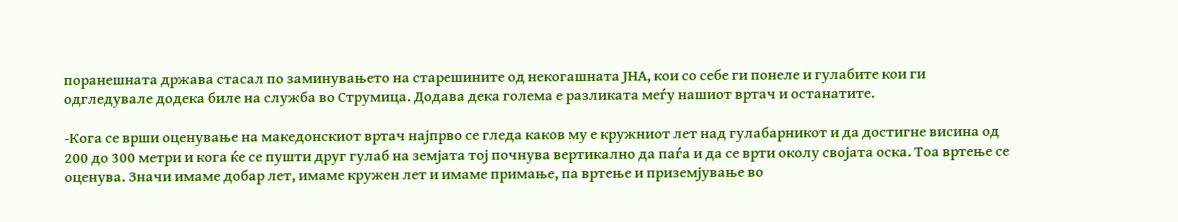поранешната држава стасал по заминувањето на старешините од некогашната ЈНА, кои со себе ги понеле и гулабите кои ги одгледувале додека биле на служба во Струмица. Додава дека голема е разликата меѓу нашиот вртач и останатите.

-Кога се врши оценување на македонскиот вртач најпрво се гледа каков му е кружниот лет над гулабарникот и да достигне висина од 200 до 300 метри и кога ќе се пушти друг гулаб на земјата тој почнува вертикално да паѓа и да се врти околу својата оска. Тоа вртење се оценува. Значи имаме добар лет, имаме кружен лет и имаме примање, па вртење и приземјување во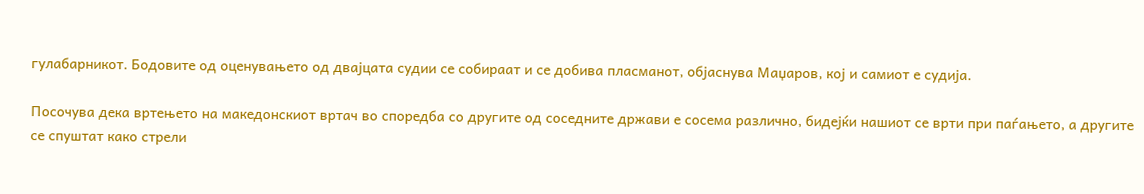гулабарникот. Бодовите од оценувањето од двајцата судии се собираат и се добива пласманот, објаснува Маџаров, кој и самиот е судија.

Посочува дека вртењето на македонскиот вртач во споредба со другите од соседните држави е сосема различно, бидејќи нашиот се врти при паѓањето, а другите се спуштат како стрели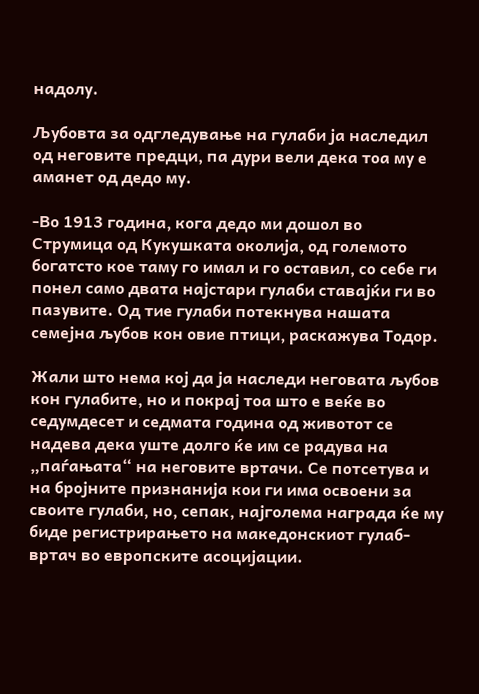надолу.

Љубовта за одгледување на гулаби ја наследил од неговите предци, па дури вели дека тоа му е аманет од дедо му.

-Во 1913 година, кога дедо ми дошол во Струмица од Кукушката околија, од големото богатсто кое таму го имал и го оставил, со себе ги понел само двата најстари гулаби ставајќи ги во пазувите. Од тие гулаби потекнува нашата семејна љубов кон овие птици, раскажува Тодор.

Жали што нема кој да ја наследи неговата љубов кон гулабите, но и покрај тоа што е веќе во седумдесет и седмата година од животот се надева дека уште долго ќе им се радува на „паѓањата“ на неговите вртачи. Се потсетува и на бројните признанија кои ги има освоени за своите гулаби, но, сепак, најголема награда ќе му биде регистрирањето на македонскиот гулаб-вртач во европските асоцијации.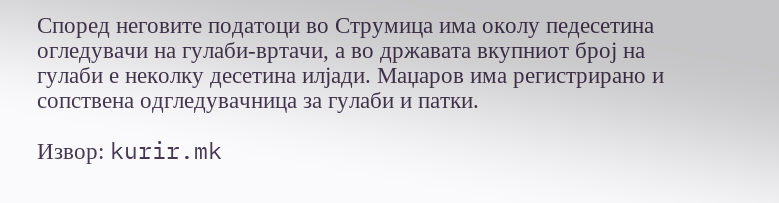Според неговите податоци во Струмица има околу педесетина огледувачи на гулаби-вртачи, а во државата вкупниот број на гулаби е неколку десетина илјади. Маџаров има регистрирано и сопствена одгледувачница за гулаби и патки.

Извор: kurir.mk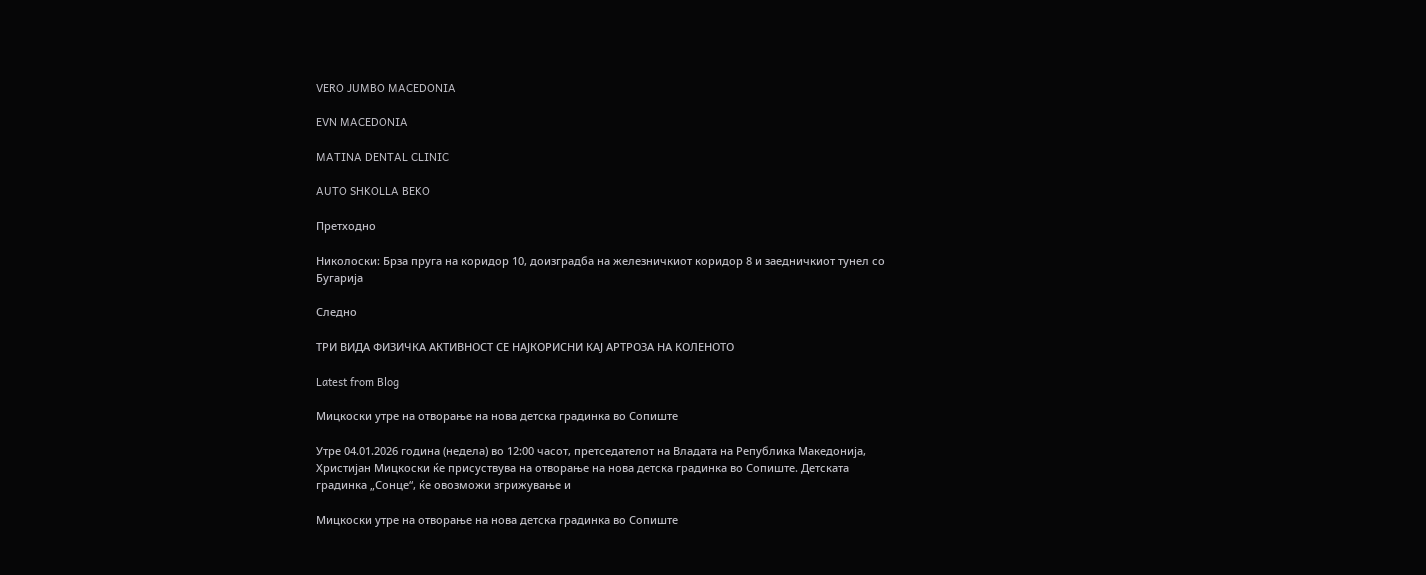VERO JUMBO MACEDONIA

EVN MACEDONIA

MATINA DENTAL CLINIC

AUTO SHKOLLA BEKO

Претходно

Николоски: Брза пруга на коридор 10, доизградба на железничкиот коридор 8 и заедничкиот тунел со Бугарија

Следно

ТРИ ВИДА ФИЗИЧКА АКТИВНОСТ СЕ НАЈКОРИСНИ КАЈ АРТРОЗА НА КОЛЕНОТО

Latest from Blog

Мицкоски утре на отворање на нова детска градинка во Сопиште

Утре 04.01.2026 година (недела) во 12:00 часот, претседателот на Владата на Република Македонија, Христијан Мицкоски ќе присуствува на отворање на нова детска градинка во Сопиште. Детската градинка „Сонце“, ќе овозможи згрижување и

Мицкоски утре на отворање на нова детска градинка во Сопиште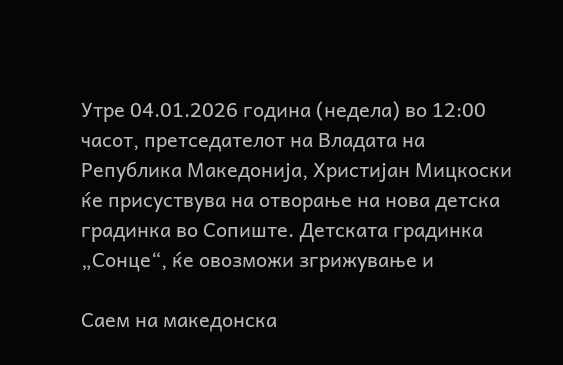Утре 04.01.2026 година (недела) во 12:00 часот, претседателот на Владата на Република Македонија, Христијан Мицкоски ќе присуствува на отворање на нова детска градинка во Сопиште. Детската градинка „Сонце“, ќе овозможи згрижување и

Саем на македонска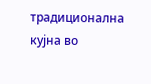традиционална кујна во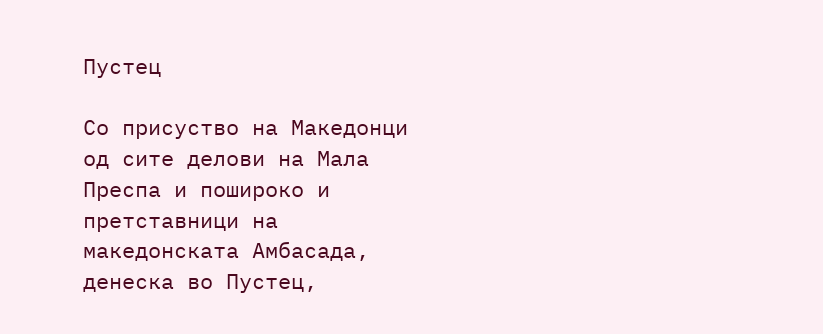Пустец

Со присуство на Македонци од сите делови на Мала Преспа и пошироко и претставници на македонската Амбасада, денеска во Пустец,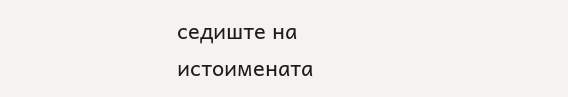седиште на истоимената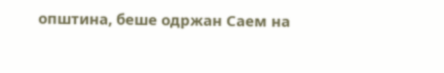општина, беше одржан Саем на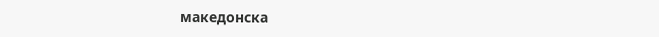македонска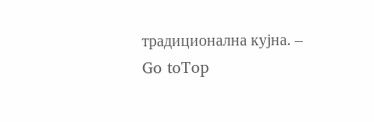традиционална кујна. –
Go toTop